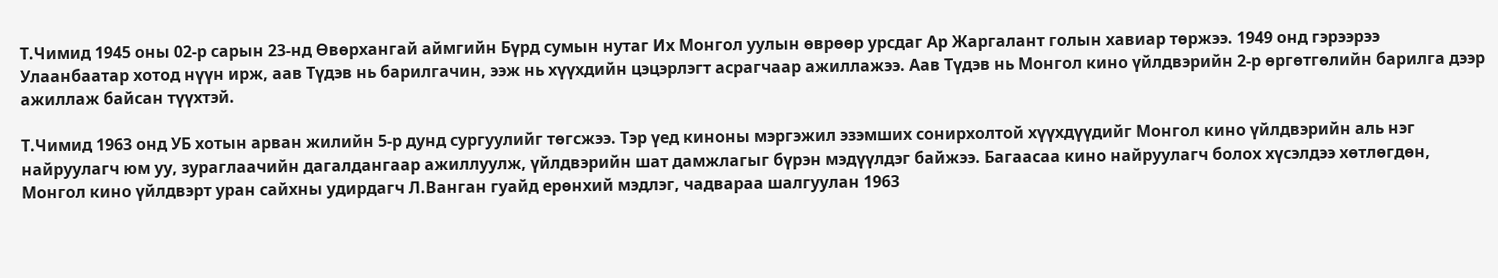Т.Чимид 1945 оны 02-р сарын 23-нд Өвөрхангай аймгийн Бүрд сумын нутаг Их Монгол уулын өврөөр урсдаг Ар Жаргалант голын хавиар төржээ. 1949 онд гэрээрээ Улаанбаатар хотод нүүн ирж, аав Түдэв нь барилгачин, ээж нь хүүхдийн цэцэрлэгт асрагчаар ажиллажээ. Аав Түдэв нь Монгол кино үйлдвэрийн 2-р өргөтгөлийн барилга дээр ажиллаж байсан түүхтэй.

Т.Чимид 1963 онд УБ хотын арван жилийн 5-р дунд сургуулийг төгсжээ. Тэр үед киноны мэргэжил эзэмших сонирхолтой хүүхдүүдийг Монгол кино үйлдвэрийн аль нэг найруулагч юм уу, зураглаачийн дагалдангаар ажиллуулж, үйлдвэрийн шат дамжлагыг бүрэн мэдүүлдэг байжээ. Багаасаа кино найруулагч болох хүсэлдээ хөтлөгдөн, Монгол кино үйлдвэрт уран сайхны удирдагч Л.Ванган гуайд ерөнхий мэдлэг, чадвараа шалгуулан 1963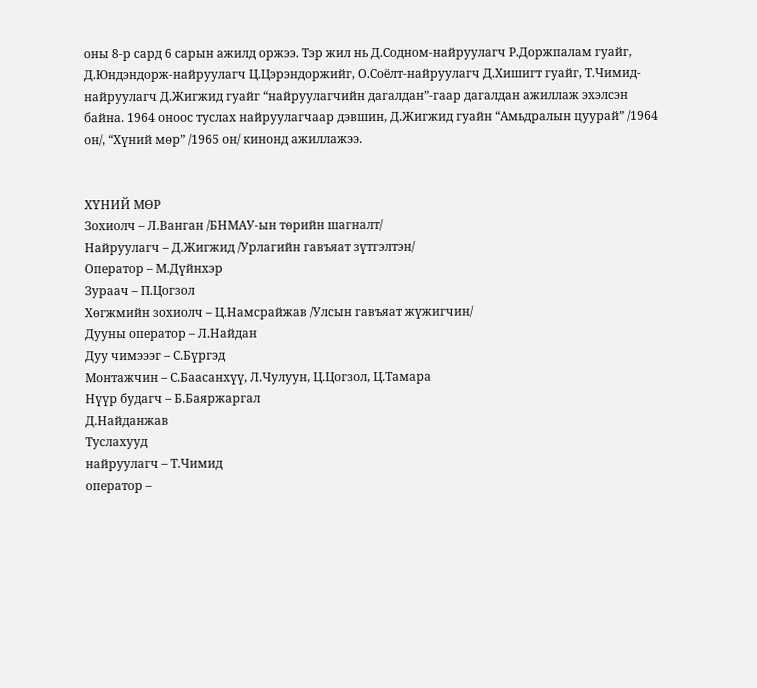оны 8-р сард 6 сарын ажилд оржээ. Тэр жил нь Д.Содном-найруулагч Р.Доржпалам гуайг, Д.Юндэндорж-найруулагч Ц.Цэрэндоржийг, О.Соёлт-найруулагч Д.Хишигт гуайг, Т.Чимид-найруулагч Д.Жигжид гуайг “найруулагчийн дагалдан”-гаар дагалдан ажиллаж эхэлсэн байна. 1964 оноос туслах найруулагчаар дэвшин, Д.Жигжид гуайн “Амьдралын цуурай” /1964 он/, “Хүний мөр” /1965 он/ кинонд ажиллажээ.


ХҮНИЙ МӨР
Зохиолч – Л.Ванган /БНМАУ-ын төрийн шагналт/
Найруулагч – Д.Жигжид /Урлагийн гавъяат зүтгэлтэн/
Оператор – М.Дүйнхэр
Зураач – П.Цогзол
Хөгжмийн зохиолч – Ц.Намсрайжав /Улсын гавъяат жүжигчин/
Дууны оператор – Л.Найдан
Дуу чимэээг – С.Бүргэд
Монтажчин – С.Баасанхүү, Л.Чулуун, Ц.Цогзол, Ц.Тамара
Нүүр будагч – Б.Баяржаргал
Д.Найданжав
Туслахууд
найруулагч – Т.Чимид
оператор –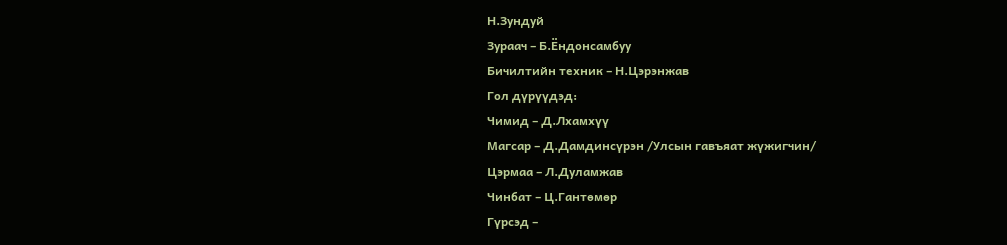Н.Зундуй
Зураач – Б.Ёндонсамбуу
Бичилтийн техник – Н.Цэрэнжав
Гол дүрүүдэд:
Чимид – Д.Лхамхүү
Магсар – Д.Дамдинсүрэн /Улсын гавъяат жүжигчин/
Цэрмаа – Л.Дуламжав
Чинбат – Ц.Гантөмөр
Гүрсэд –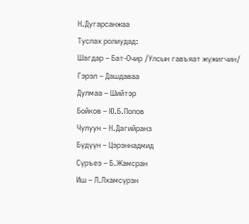Н.Дугарсанжаа
Туслах ролиудад:
Шагдар – Бат-Очир /Улсын гавъяат жүжигчин/
Гэрэл – Дашдаваа
Дулмаа – Шийтэр
Бойков – Ю.Б.Попов
Чулуун – Н.Дагийранз
Бүдүүн – Цэрэннадмид
Сүръеэ – Б.Жамсран
Иш – Л.Лхамсүрэн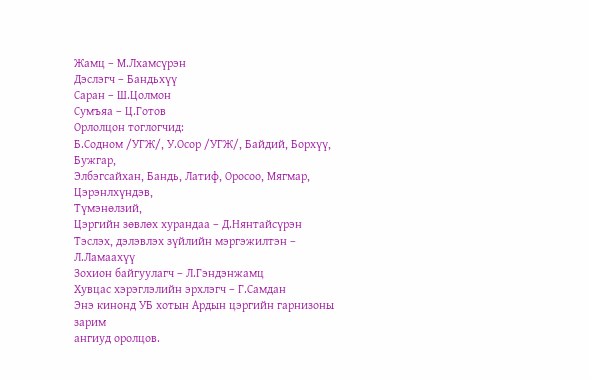Жамц – М.Лхамсүрэн
Дэслэгч – Бандьхүү
Саран – Ш.Цолмон
Сумъяа – Ц.Готов
Орлолцон тоглогчид:
Б.Содном /УГЖ/, У.Осор /УГЖ/, Байдий, Борхүү, Бужгар,
Элбэгсайхан, Бандь, Латиф, Оросоо, Мягмар, Цэрэнлхүндэв,
Түмэнөлзий,
Цэргийн зөвлөх хурандаа – Д.Нянтайсүрэн
Тэслэх, дэлэвлэх зүйлийн мэргэжилтэн – Л.Ламаахүү
Зохион байгуулагч – Л.Гэндэнжамц
Хувцас хэрэглэлийн эрхлэгч – Г.Самдан
Энэ кинонд УБ хотын Ардын цэргийн гарнизоны зарим
ангиуд оролцов.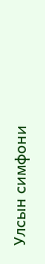Улсын симфони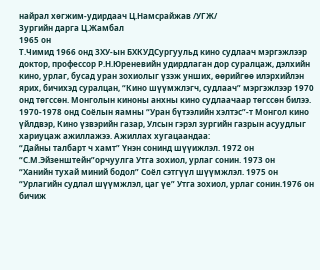найрал хөгжим-удирдаач Ц.Намсрайжав /УГЖ/
Зургийн дарга Ц.Жамбал
1965 он
Т.Чимид 1966 онд ЗХУ-ын БХКУДСургуульд кино судлаач мэргэжлээр доктор, профессор Р.Н.Юреневийн удирдлаган дор суралцаж, дэлхийн кино, урлаг, бусад уран зохиолыг үзэж унших, өөрийгөө илэрхийлэн ярих, бичихэд суралцан, “Кино шүүмжлэгч, судлаач” мэргэжлээр 1970 онд төгссөн. Монголын киноны анхны кино судлаачаар төгссөн билээ.
1970-1978 онд Соёлын яамны “Уран бүтээлийн хэлтэс”-т Монгол кино үйлдвэр, Кино үзвэрийн газар, Улсын гэрэл зургийн газрын асуудлыг хариуцаж ажиллажээ. Ажиллах хугацаандаа:
“Дайны талбарт ч хамт” Үнэн сонинд шүүижлэл. 1972 он
“С.М.Эйзенштейн”орчуулга Утга зохиол, урлаг сонин. 1973 он
“Ханийн тухай миний бодол” Соёл сэтгүүл шүүмжлэл. 1975 он
“Урлагийн судлал шүүмжлэл, цаг үе” Утга зохиол, урлаг сонин.1976 он бичиж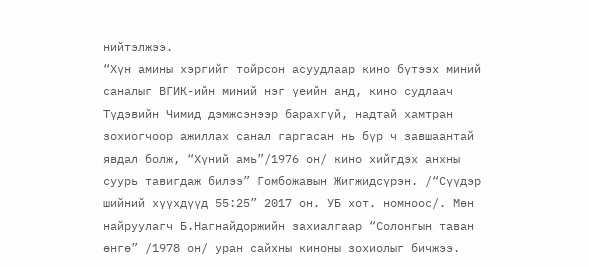нийтэлжээ.
“Хүн амины хэргийг тойрсон асуудлаар кино бүтээх миний саналыг ВГИК-ийн миний нэг үеийн анд, кино судлаач Түдэвийн Чимид дэмжсэнээр барахгүй, надтай хамтран зохиогчоор ажиллах санал гаргасан нь бүр ч завшаантай явдал болж, “Хүний амь”/1976 он/ кино хийгдэх анхны суурь тавигдаж билээ” Гомбожавын Жигжидсүрэн. /“Сүүдэр шийний хүүхдүүд 55:25” 2017 он. УБ хот. номноос/. Мөн найруулагч Б.Нагнайдоржийн захиалгаар “Солонгын таван өнгө” /1978 он/ уран сайхны киноны зохиолыг бичжээ.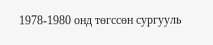1978-1980 онд төгссөн сургууль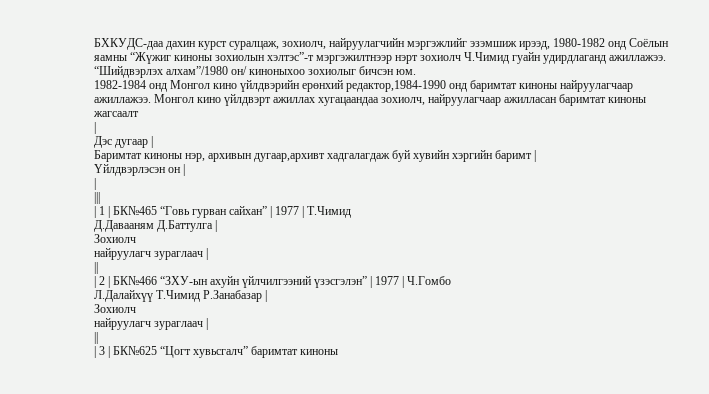БХКУДС-даа дахин курст суралцаж, зохиолч, найруулагчийн мэргэжлийг эзэмшиж ирээд, 1980-1982 онд Соёлын яамны “Жүжиг киноны зохиолын хэлтэс”-т мэргэжилтнээр нэрт зохиолч Ч.Чимид гуайн удирдлаганд ажиллажээ. “Шийдвэрлэх алхам”/1980 он/ киноныхоо зохиолыг бичсэн юм.
1982-1984 онд Монгол кино үйлдвэрийн ерөнхий редактор,1984-1990 онд баримтат киноны найруулагчаар ажиллажээ. Монгол кино үйлдвэрт ажиллах хугацаандаа зохиолч, найруулагчаар ажилласан баримтат киноны жагсаалт
|
Дэс дугаар |
Баримтат киноны нэр, архивын дугаар,архивт хадгалагдаж буй хувийн хэргийн баримт |
Үйлдвэрлэсэн он |
|
|||
| 1 | БК№465 “Говь гурван сайхан” | 1977 | Т.Чимид
Д.Давааням Д.Баттулга |
Зохиолч
найруулагч зураглаач |
||
| 2 | БК№466 “ЗХУ-ын ахуйн үйлчилгээний үзэсгэлэн” | 1977 | Ч.Гомбо
Л.Далайхүү Т.Чимид Р.Занабазар |
Зохиолч
найруулагч зураглаач |
||
| 3 | БК№625 “Цогт хувьсгалч” баримтат киноны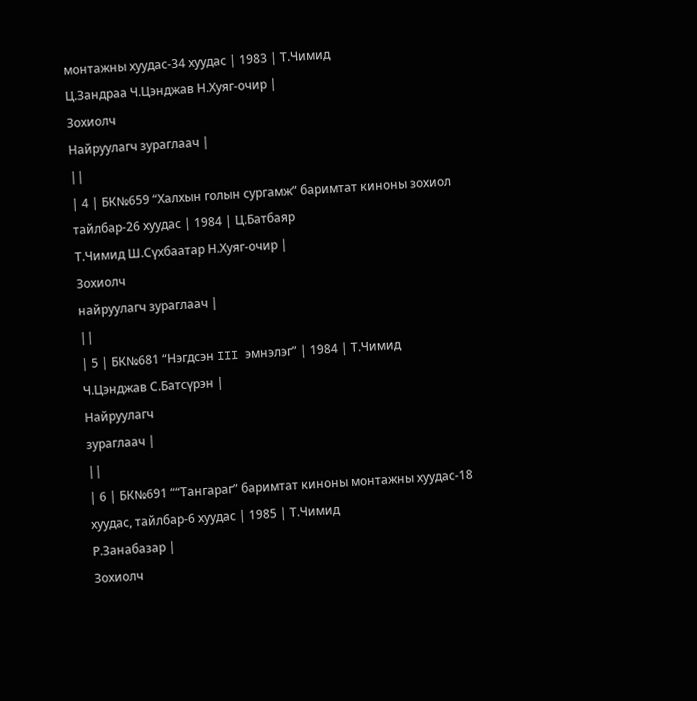монтажны хуудас-34 хуудас | 1983 | Т.Чимид
Ц.Зандраа Ч.Цэнджав Н.Хуяг-очир |
Зохиолч
Найруулагч зураглаач |
||
| 4 | БК№659 “Халхын голын сургамж” баримтат киноны зохиол тайлбар-26 хуудас | 1984 | Ц.Батбаяр
Т.Чимид Ш.Сүхбаатар Н.Хуяг-очир |
Зохиолч
найруулагч зураглаач |
||
| 5 | БК№681 “Нэгдсэн III эмнэлэг” | 1984 | Т.Чимид
Ч.Цэнджав С.Батсүрэн |
Найруулагч
зураглаач |
||
| 6 | БК№691 ““Тангараг” баримтат киноны монтажны хуудас-18 хуудас, тайлбар-6 хуудас | 1985 | Т.Чимид
Р.Занабазар |
Зохиолч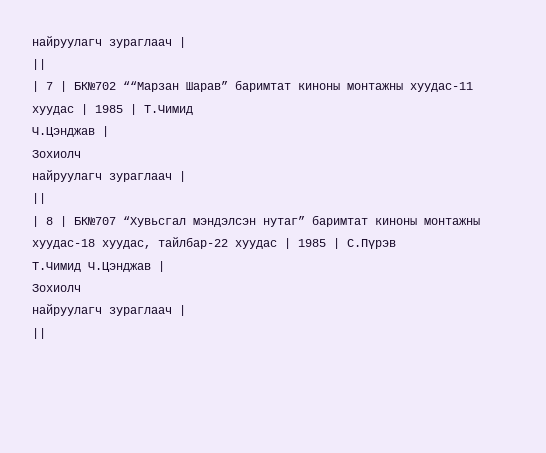найруулагч зураглаач |
||
| 7 | БК№702 ““Марзан Шарав” баримтат киноны монтажны хуудас-11 хуудас | 1985 | Т.Чимид
Ч.Цэнджав |
Зохиолч
найруулагч зураглаач |
||
| 8 | БК№707 “Хувьсгал мэндэлсэн нутаг” баримтат киноны монтажны хуудас-18 хуудас, тайлбар-22 хуудас | 1985 | С.Пүрэв
Т.Чимид Ч.Цэнджав |
Зохиолч
найруулагч зураглаач |
||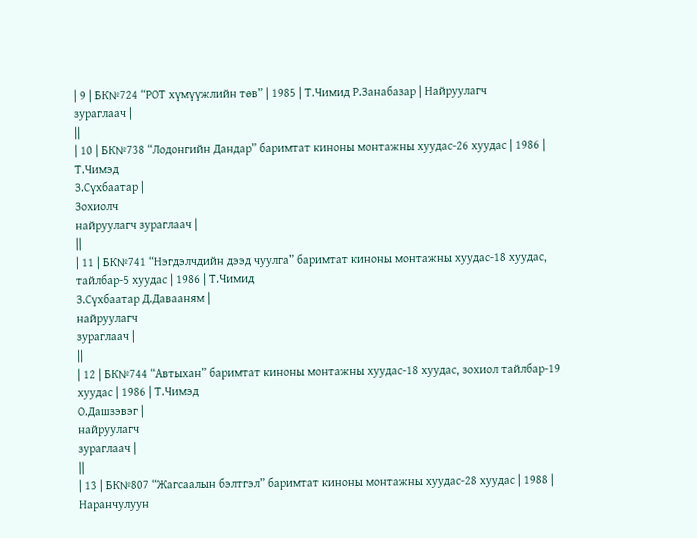| 9 | БК№724 “РОТ хүмүүжлийн төв” | 1985 | Т.Чимид Р.Занабазар | Найруулагч
зураглаач |
||
| 10 | БК№738 “Лодонгийн Дандар” баримтат киноны монтажны хуудас-26 хуудас | 1986 | Т.Чимэд
З.Сүхбаатар |
Зохиолч
найруулагч зураглаач |
||
| 11 | БК№741 “Нэгдэлчдийн дээд чуулга” баримтат киноны монтажны хуудас-18 хуудас, тайлбар-5 хуудас | 1986 | Т.Чимид
З.Сүхбаатар Д.Давааням |
найруулагч
зураглаач |
||
| 12 | БК№744 “Автыхан” баримтат киноны монтажны хуудас-18 хуудас, зохиол тайлбар-19 хуудас | 1986 | Т.Чимэд
О.Дашзэвэг |
найруулагч
зураглаач |
||
| 13 | БК№807 “Жагсаалын бэлтгэл” баримтат киноны монтажны хуудас-28 хуудас | 1988 | Наранчулуун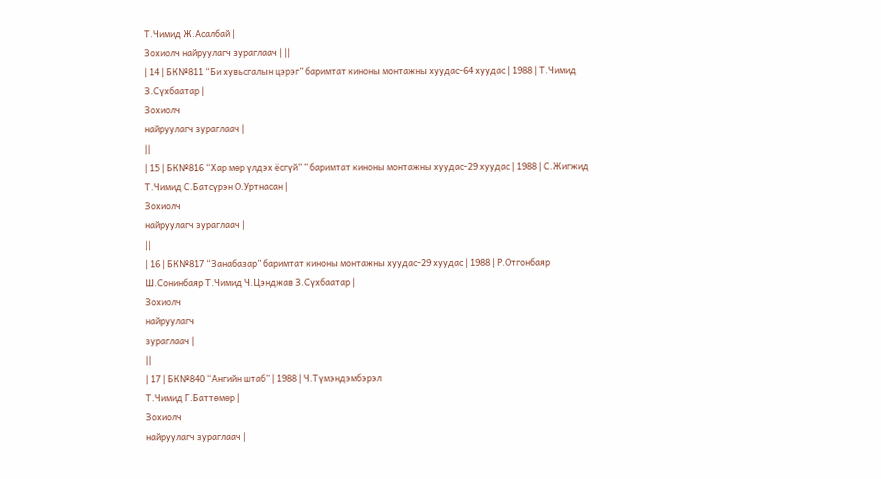Т.Чимид Ж.Асалбай |
Зохиолч найруулагч зураглаач | ||
| 14 | БК№811 “Би хувьсгалын цэрэг” баримтат киноны монтажны хуудас-64 хуудас | 1988 | Т.Чимид
З.Сүхбаатар |
Зохиолч
найруулагч зураглаач |
||
| 15 | БК№816 “Хар мөр үлдэх ёсгүй” ” баримтат киноны монтажны хуудас-29 хуудас | 1988 | С.Жигжид
Т.Чимид С.Батсүрэн О.Уртнасан |
Зохиолч
найруулагч зураглаач |
||
| 16 | БК№817 “Занабазар” баримтат киноны монтажны хуудас-29 хуудас | 1988 | Р.Отгонбаяр
Ш.Сонинбаяр Т.Чимид Ч.Цэнджав З.Сүхбаатар |
Зохиолч
найруулагч
зураглаач |
||
| 17 | БК№840 “Ангийн штаб” | 1988 | Ч.Түмэндэмбэрэл
Т.Чимид Г.Баттөмөр |
Зохиолч
найруулагч зураглаач |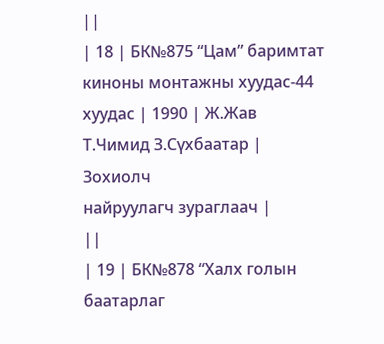||
| 18 | БК№875 “Цам” баримтат киноны монтажны хуудас-44 хуудас | 1990 | Ж.Жав
Т.Чимид З.Сүхбаатар |
Зохиолч
найруулагч зураглаач |
||
| 19 | БК№878 “Халх голын баатарлаг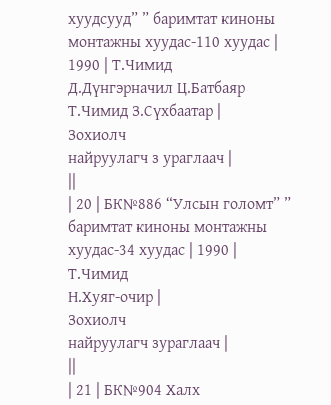хуудсууд” ” баримтат киноны монтажны хуудас-110 хуудас | 1990 | Т.Чимид
Д.Дүнгэрначил Ц.Батбаяр Т.Чимид З.Сүхбаатар |
Зохиолч
найруулагч з ураглаач |
||
| 20 | БК№886 “Улсын голомт” ” баримтат киноны монтажны хуудас-34 хуудас | 1990 | Т.Чимид
Н.Хуяг-очир |
Зохиолч
найруулагч зураглаач |
||
| 21 | БК№904 Халх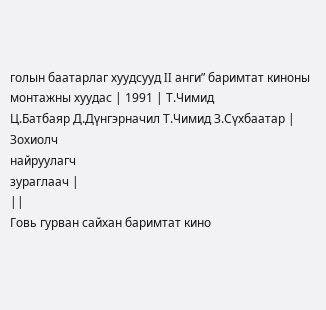голын баатарлаг хуудсууд II анги” баримтат киноны монтажны хуудас | 1991 | Т.Чимид
Ц.Батбаяр Д.Дүнгэрначил Т.Чимид З.Сүхбаатар |
Зохиолч
найруулагч
зураглаач |
||
Говь гурван сайхан баримтат кино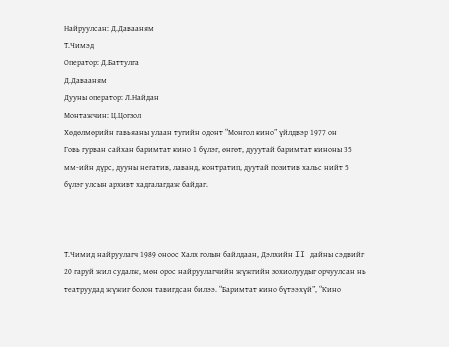Найруулсан: Д.Давааням
Т.Чимэд
Оператор: Д.Баттулга
Д.Давааням
Дууны оператор: Л.Найдан
Монтажчин: Ц.Цогзол
Хөдөлмөрийн гавьяаны улаан тугийн одонт “Монгол кино” үйлдвэр 1977 он
Говь гурван сайхан баримтат кино 1 бүлэг, өнгөт, дууутай баримтат киноны 35 мм-ийн дүрс, дууны негатив, лаванд, контратип, дуутай позитив хальс нийт 5 бүлэг улсын архивт хадгалагдаж байдаг.



Т.Чимид найруулагч 1989 оноос Халх голын байлдаан, Дэлхийн II дайны сэдвийг 20 гаруй жил судалж, мөн орос найруулагчийн жүжгийн зохиолуудыг орчуулсан нь театруудад жүжиг болон тавигдсан билээ. “Баримтат кино бүтээхүй”, “Кино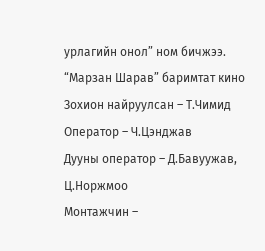урлагийн онол” ном бичжээ.
“Марзан Шарав” баримтат кино
Зохион найруулсан – Т.Чимид
Оператор – Ч.Цэнджав
Дууны оператор – Д.Бавуужав, Ц.Норжмоо
Монтажчин –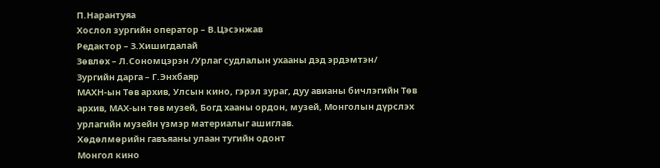П.Нарантуяа
Хослол зургийн оператор – В.Цэсэнжав
Редактор – З.Хишигдалай
Зөвлөх – Л.Сономцэрэн /Урлаг судлалын ухааны дэд эрдэмтэн/
Зургийн дарга – Г.Энхбаяр
МАХН-ын Төв архив, Улсын кино, гэрэл зураг, дуу авианы бичлэгийн Төв архив, МАХ-ын төв музей, Богд хааны ордон, музей, Монголын дүрслэх урлагийн музейн үзмэр материалыг ашиглав.
Хөдөлмөрийн гавъяаны улаан тугийн одонт
Монгол кино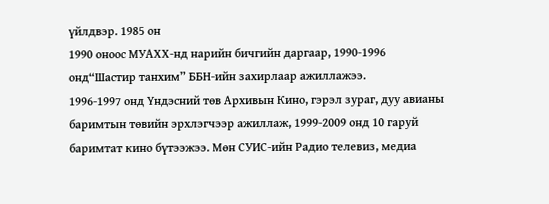үйлдвэр. 1985 он
1990 оноос МУАХХ-нд нарийн бичгийн даргаар, 1990-1996 онд“Шастир танхим” ББН-ийн захирлаар ажиллажээ.
1996-1997 онд Үндэсний төв Архивын Кино, гэрэл зураг, дуу авианы баримтын төвийн эрхлэгчээр ажиллаж, 1999-2009 онд 10 гаруй баримтат кино бүтээжээ. Мөн СУИС-ийн Радио телевиз, медиа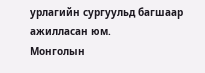урлагийн сургуульд багшаар ажилласан юм.
Монголын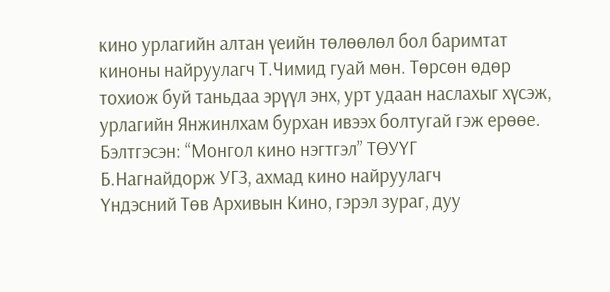кино урлагийн алтан үеийн төлөөлөл бол баримтат киноны найруулагч Т.Чимид гуай мөн. Төрсөн өдөр тохиож буй таньдаа эрүүл энх, урт удаан наслахыг хүсэж, урлагийн Янжинлхам бурхан ивээх болтугай гэж ерөөе.
Бэлтгэсэн: “Монгол кино нэгтгэл” ТӨУҮГ
Б.Нагнайдорж УГЗ, ахмад кино найруулагч
Үндэсний Төв Архивын Кино, гэрэл зураг, дуу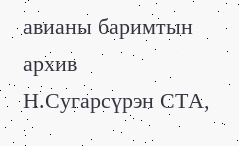авианы баримтын архив
Н.Сугарсүрэн СТА,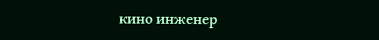кино инженер